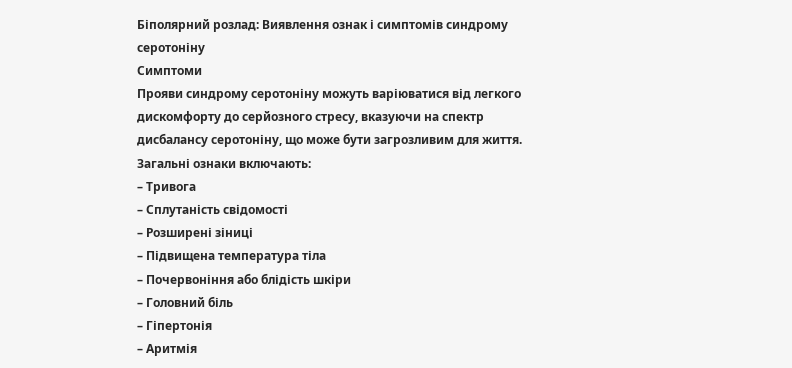Біполярний розлад: Виявлення ознак і симптомів синдрому серотоніну
Симптоми
Прояви синдрому серотоніну можуть варіюватися від легкого дискомфорту до серйозного стресу, вказуючи на спектр дисбалансу серотоніну, що може бути загрозливим для життя. Загальні ознаки включають:
– Тривога
– Сплутаність свідомості
– Розширені зіниці
– Підвищена температура тіла
– Почервоніння або блідість шкіри
– Головний біль
– Гіпертонія
– Аритмія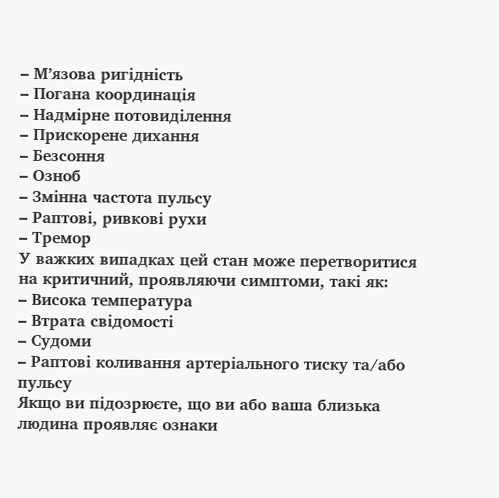– М’язова ригідність
– Погана координація
– Надмірне потовиділення
– Прискорене дихання
– Безсоння
– Озноб
– Змінна частота пульсу
– Раптові, ривкові рухи
– Тремор
У важких випадках цей стан може перетворитися на критичний, проявляючи симптоми, такі як:
– Висока температура
– Втрата свідомості
– Судоми
– Раптові коливання артеріального тиску та/або пульсу
Якщо ви підозрюєте, що ви або ваша близька людина проявляє ознаки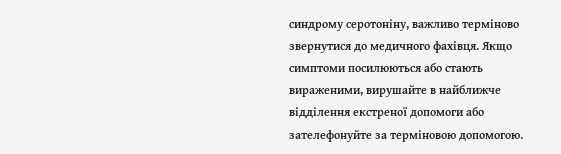синдрому серотоніну, важливо терміново звернутися до медичного фахівця. Якщо симптоми посилюються або стають вираженими, вирушайте в найближче відділення екстреної допомоги або зателефонуйте за терміновою допомогою.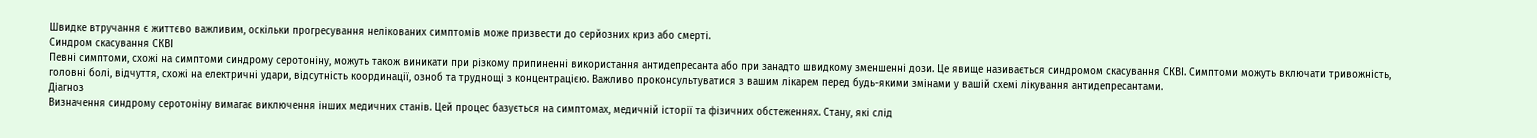Швидке втручання є життєво важливим, оскільки прогресування нелікованих симптомів може призвести до серйозних криз або смерті.
Синдром скасування СКВІ
Певні симптоми, схожі на симптоми синдрому серотоніну, можуть також виникати при різкому припиненні використання антидепресанта або при занадто швидкому зменшенні дози. Це явище називається синдромом скасування СКВІ. Симптоми можуть включати тривожність, головні болі, відчуття, схожі на електричні удари, відсутність координації, озноб та труднощі з концентрацією. Важливо проконсультуватися з вашим лікарем перед будь-якими змінами у вашій схемі лікування антидепресантами.
Діагноз
Визначення синдрому серотоніну вимагає виключення інших медичних станів. Цей процес базується на симптомах, медичній історії та фізичних обстеженнях. Стану, які слід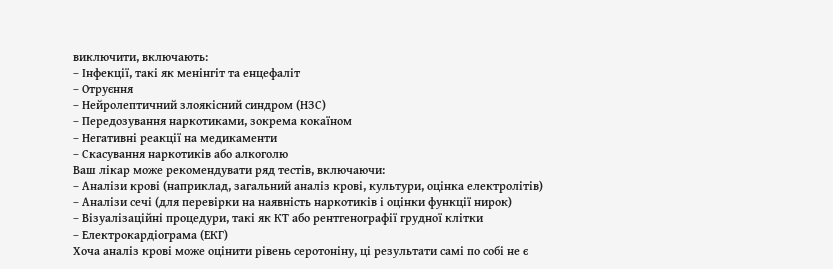виключити, включають:
– Інфекції, такі як менінгіт та енцефаліт
– Отруєння
– Нейролептичний злоякісний синдром (НЗС)
– Передозування наркотиками, зокрема кокаїном
– Негативні реакції на медикаменти
– Скасування наркотиків або алкоголю
Ваш лікар може рекомендувати ряд тестів, включаючи:
– Аналізи крові (наприклад, загальний аналіз крові, культури, оцінка електролітів)
– Аналізи сечі (для перевірки на наявність наркотиків і оцінки функції нирок)
– Візуалізаційні процедури, такі як КТ або рентгенографії грудної клітки
– Електрокардіограма (ЕКГ)
Хоча аналіз крові може оцінити рівень серотоніну, ці результати самі по собі не є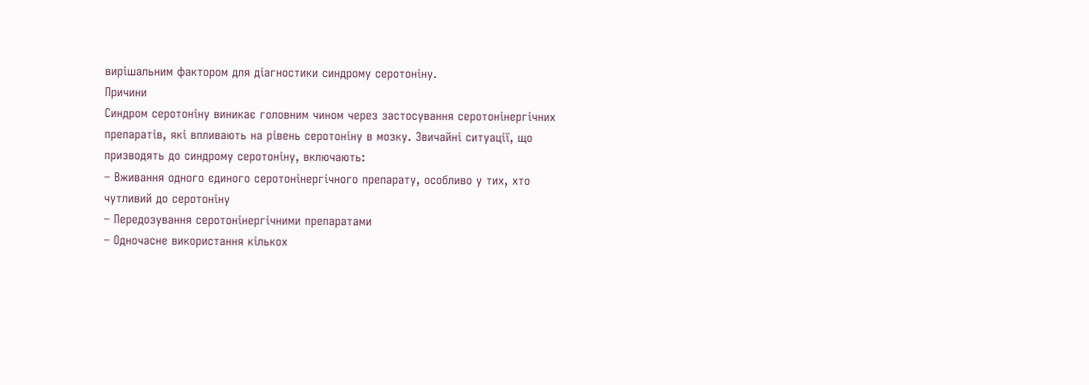вирішальним фактором для діагностики синдрому серотоніну.
Причини
Синдром серотоніну виникає головним чином через застосування серотонінергічних препаратів, які впливають на рівень серотоніну в мозку. Звичайні ситуації, що призводять до синдрому серотоніну, включають:
– Вживання одного єдиного серотонінергічного препарату, особливо у тих, хто чутливий до серотоніну
– Передозування серотонінергічними препаратами
– Одночасне використання кількох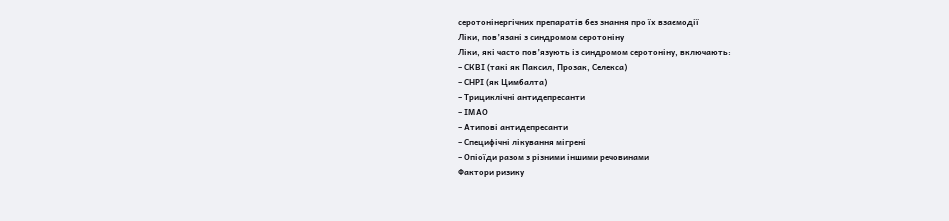серотонінергічних препаратів без знання про їх взаємодії
Ліки, пов’язані з синдромом серотоніну
Ліки, які часто пов’язують із синдромом серотоніну, включають:
– СКВІ (такі як Паксил, Прозак, Селекса)
– СНРІ (як Цимбалта)
– Трициклічні антидепресанти
– ІМАО
– Атипові антидепресанти
– Специфічні лікування мігрені
– Опіоїди разом з різними іншими речовинами
Фактори ризику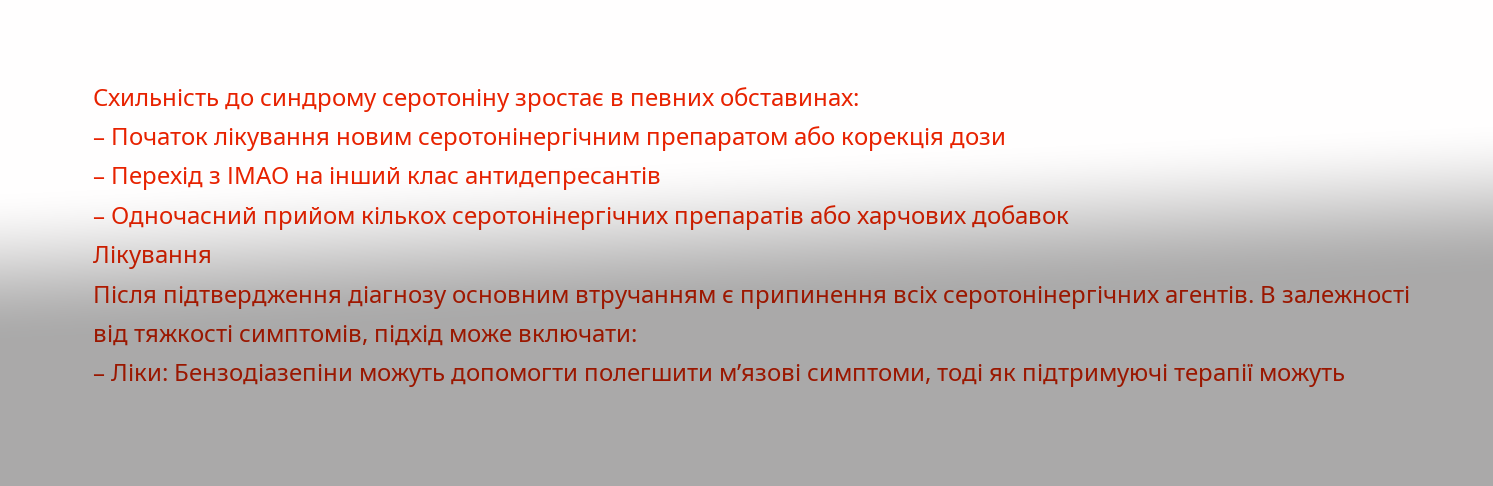Схильність до синдрому серотоніну зростає в певних обставинах:
– Початок лікування новим серотонінергічним препаратом або корекція дози
– Перехід з ІМАО на інший клас антидепресантів
– Одночасний прийом кількох серотонінергічних препаратів або харчових добавок
Лікування
Після підтвердження діагнозу основним втручанням є припинення всіх серотонінергічних агентів. В залежності від тяжкості симптомів, підхід може включати:
– Ліки: Бензодіазепіни можуть допомогти полегшити м’язові симптоми, тоді як підтримуючі терапії можуть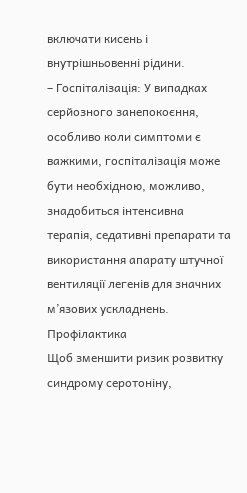включати кисень і внутрішньовенні рідини.
– Госпіталізація: У випадках серйозного занепокоєння, особливо коли симптоми є важкими, госпіталізація може бути необхідною, можливо, знадобиться інтенсивна терапія, седативні препарати та використання апарату штучної вентиляції легенів для значних м’язових ускладнень.
Профілактика
Щоб зменшити ризик розвитку синдрому серотоніну,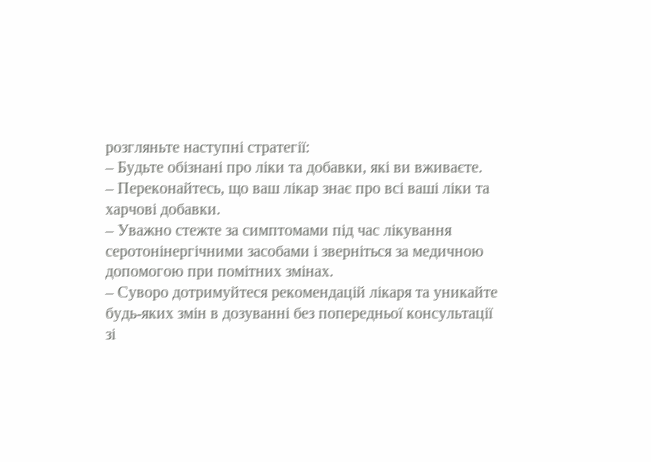розгляньте наступні стратегії:
– Будьте обізнані про ліки та добавки, які ви вживаєте.
– Переконайтесь, що ваш лікар знає про всі ваші ліки та харчові добавки.
– Уважно стежте за симптомами під час лікування серотонінергічними засобами і зверніться за медичною допомогою при помітних змінах.
– Суворо дотримуйтеся рекомендацій лікаря та уникайте будь-яких змін в дозуванні без попередньої консультації зі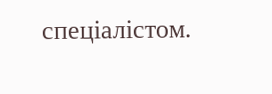спеціалістом.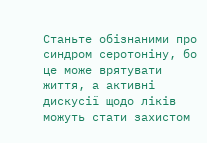Станьте обізнаними про синдром серотоніну, бо це може врятувати життя, а активні дискусії щодо ліків можуть стати захистом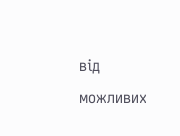від можливих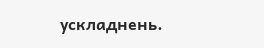ускладнень.